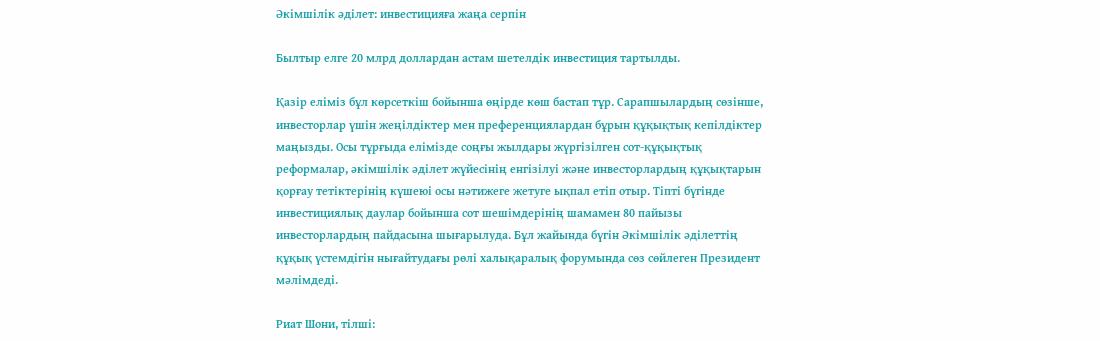Әкімшілік әділет: инвестицияға жаңа серпін

Былтыр елге 20 млрд доллардан астам шетелдік инвестиция тартылды.

Қазір еліміз бұл көрсеткіш бойынша өңірде көш бастап тұр. Сарапшылардың сөзінше, инвесторлар үшін жеңілдіктер мен преференциялардан бұрын құқықтық кепілдіктер маңызды. Осы тұрғыда елімізде соңғы жылдары жүргізілген сот-құқықтық реформалар, әкімшілік әділет жүйесінің енгізілуі және инвесторлардың құқықтарын қорғау тетіктерінің күшеюі осы нәтижеге жетуге ықпал етіп отыр. Тіпті бүгінде инвестициялық даулар бойынша сот шешімдерінің шамамен 80 пайызы инвесторлардың пайдасына шығарылуда. Бұл жайында бүгін Әкімшілік әділеттің құқық үстемдігін нығайтудағы рөлі халықаралық форумында сөз сөйлеген Президент мәлімдеді.

Риат Шони, тілші: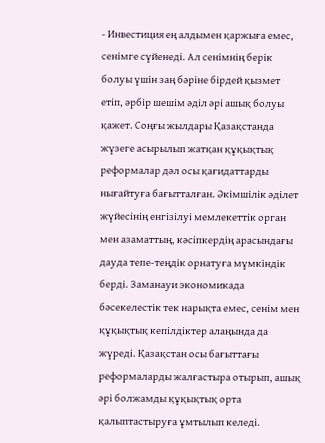- Инвестиция ең алдымен қаржыға емес, сенімге сүйенеді. Ал сенімнің берік болуы үшін заң бәріне бірдей қызмет етіп, әрбір шешім әділ әрі ашық болуы қажет. Соңғы жылдары Қазақстанда жүзеге асырылып жатқан құқықтық реформалар дәл осы қағидаттарды нығайтуға бағытталған. Әкімшілік әділет жүйесінің енгізілуі мемлекеттік орган мен азаматтың, кәсіпкердің арасындағы дауда тепе-теңдік орнатуға мүмкіндік берді. Заманауи экономикада бәсекелестік тек нарықта емес, сенім мен құқықтық кепілдіктер алаңында да жүреді. Қазақстан осы бағыттағы реформаларды жалғастыра отырып, ашық әрі болжамды құқықтық орта қалыптастыруға ұмтылып келеді.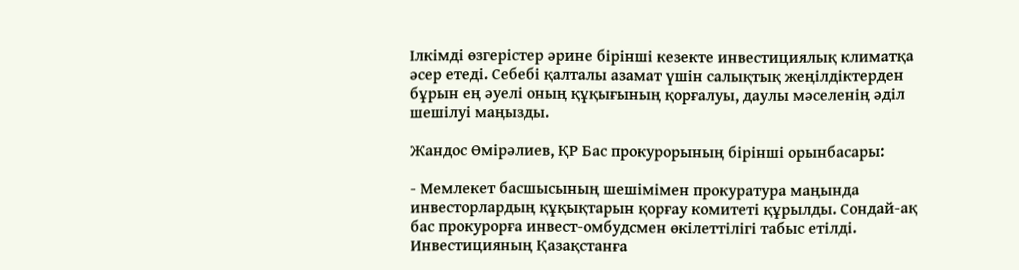Ілкімді өзгерістер әрине бірінші кезекте инвестициялық климатқа әсер етеді. Себебі қалталы азамат үшін салықтық жеңілдіктерден бұрын ең әуелі оның құқығының қорғалуы, даулы мәселенің әділ шешілуі маңызды.

Жандос Өмірәлиев, ҚР Бас прокурорының бірінші орынбасары:

- Мемлекет басшысының шешімімен прокуратура маңында инвесторлардың құқықтарын қорғау комитеті құрылды. Сондай-ақ бас прокурорға инвест-омбудсмен өкілеттілігі табыс етілді. Инвестицияның Қазақстанға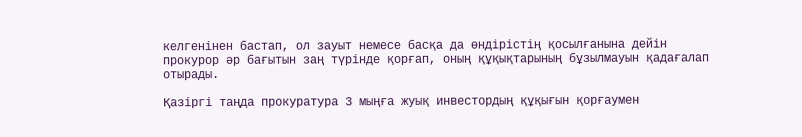келгенінен бастап, ол зауыт немесе басқа да өндірістің қосылғанына дейін прокурор әр бағытын заң түрінде қорғап, оның құқықтарының бұзылмауын қадағалап отырады.

Қазіргі таңда прокуратура 3 мыңға жуық инвестордың құқығын қорғаумен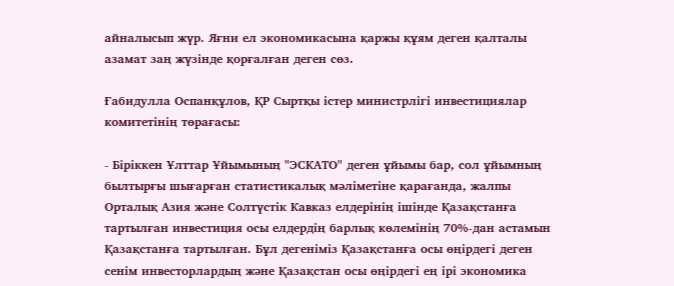айналысып жүр. Яғни ел экономикасына қаржы құям деген қалталы азамат заң жүзінде қорғалған деген сөз.

Ғабидулла Оспанқұлов, ҚР Сыртқы істер министрлігі инвестициялар комитетінің төрағасы:

- Біріккен Ұлттар Ұйымының "ЭСКАТО" деген ұйымы бар, сол ұйымның былтырғы шығарған статистикалық мәліметіне қарағанда, жалпы Орталық Азия және Солтүстік Кавказ елдерінің ішінде Қазақстанға тартылған инвестиция осы елдердің барлық көлемінің 70%-дан астамын Қазақстанға тартылған. Бұл дегеніміз Қазақстанға осы өңірдегі деген сенім инвесторлардың және Қазақстан осы өңірдегі ең ірі экономика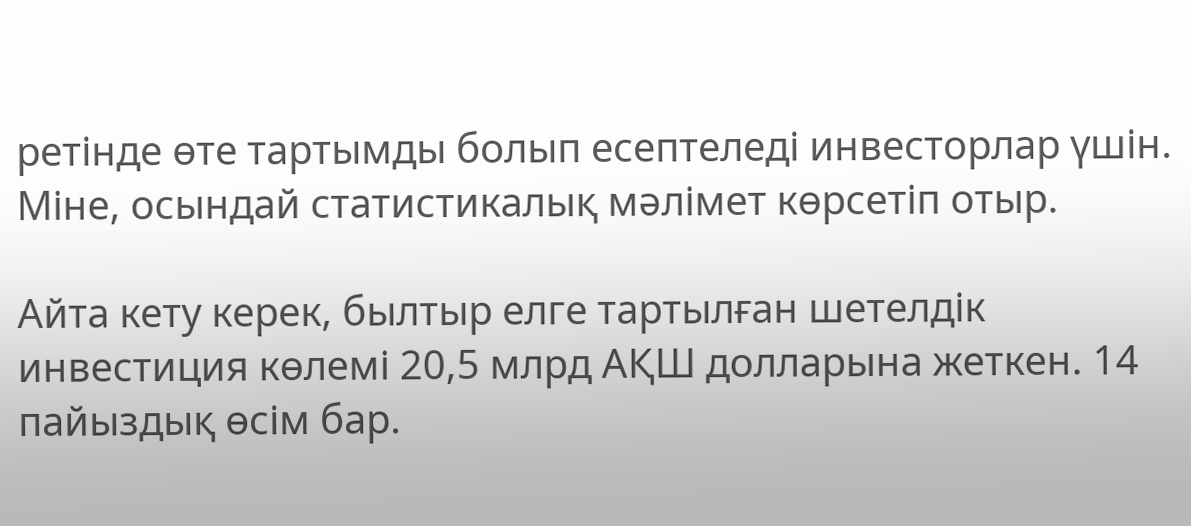ретінде өте тартымды болып есептеледі инвесторлар үшін. Міне, осындай статистикалық мәлімет көрсетіп отыр.

Айта кету керек, былтыр елге тартылған шетелдік инвестиция көлемі 20,5 млрд АҚШ долларына жеткен. 14 пайыздық өсім бар.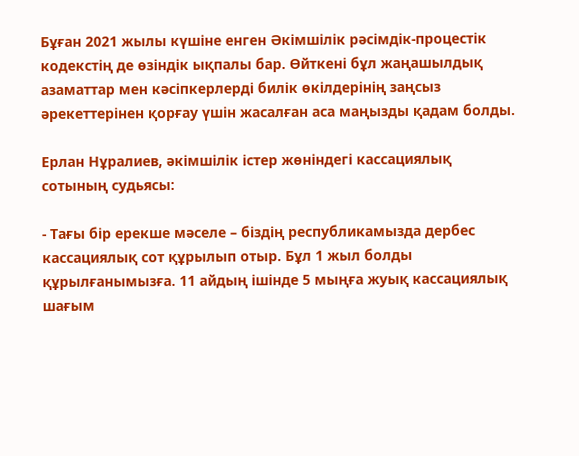Бұған 2021 жылы күшіне енген Әкімшілік рәсімдік-процестік кодекстің де өзіндік ықпалы бар. Өйткені бұл жаңашылдық азаматтар мен кәсіпкерлерді билік өкілдерінің заңсыз әрекеттерінен қорғау үшін жасалған аса маңызды қадам болды.

Ерлан Нұралиев, әкімшілік істер жөніндегі кассациялық сотының судьясы:

- Тағы бір ерекше мәселе – біздің республикамызда дербес кассациялық сот құрылып отыр. Бұл 1 жыл болды құрылғанымызға. 11 айдың ішінде 5 мыңға жуық кассациялық шағым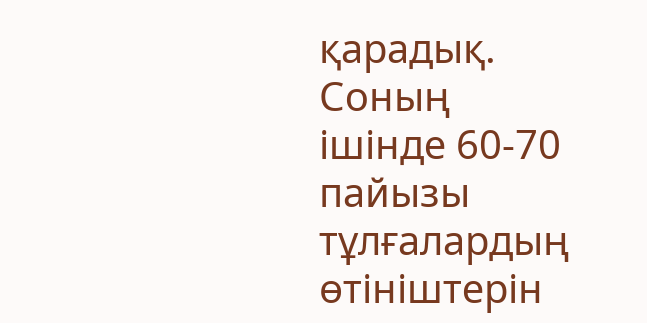қарадық. Соның ішінде 60-70 пайызы тұлғалардың өтініштерін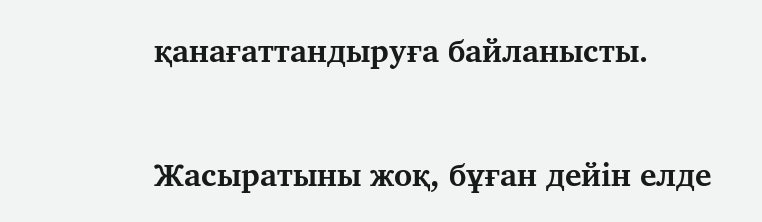қанағаттандыруға байланысты.

Жасыратыны жоқ, бұған дейін елде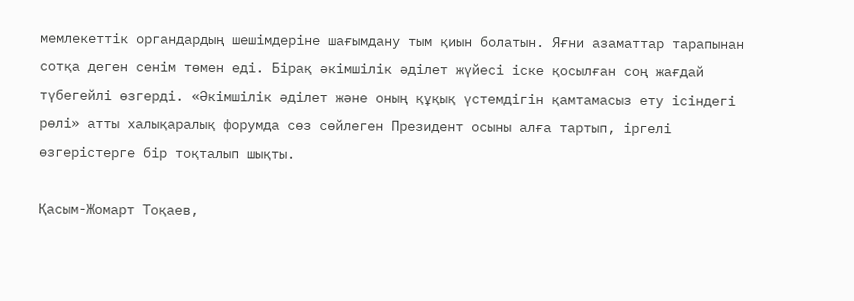мемлекеттік органдардың шешімдеріне шағымдану тым қиын болатын. Яғни азаматтар тарапынан сотқа деген сенім төмен еді. Бірақ әкімшілік әділет жүйесі іске қосылған соң жағдай түбегейлі өзгерді. «Әкімшілік әділет және оның құқық үстемдігін қамтамасыз ету ісіндегі рөлі» атты халықаралық форумда сөз сөйлеген Президент осыны алға тартып, іргелі өзгерістерге бір тоқталып шықты.

Қасым-Жомарт Тоқаев,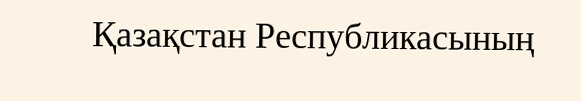Қазақстан Республикасының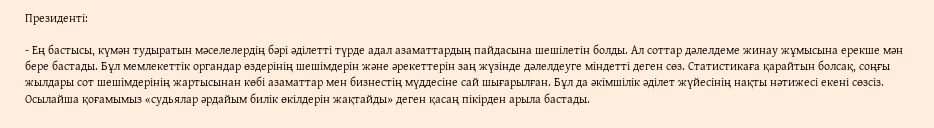Президенті:

- Ең бастысы, күмән тудыратын мәселелердің бәрі әділетті түрде адал азаматтардың пайдасына шешілетін болды. Ал соттар дәлелдеме жинау жұмысына ерекше мән бере бастады. Бұл мемлекеттік органдар өздерінің шешімдерін және әрекеттерін заң жүзінде дәлелдеуге міндетті деген сөз. Статистикаға қарайтын болсақ, соңғы жылдары сот шешімдерінің жартысынан көбі азаматтар мен бизнестің мүддесіне сай шығарылған. Бұл да әкімшілік әділет жүйесінің нақты нәтижесі екені сөзсіз. Осылайша қоғамымыз «судьялар әрдайым билік өкілдерін жақтайды» деген қасаң пікірден арыла бастады.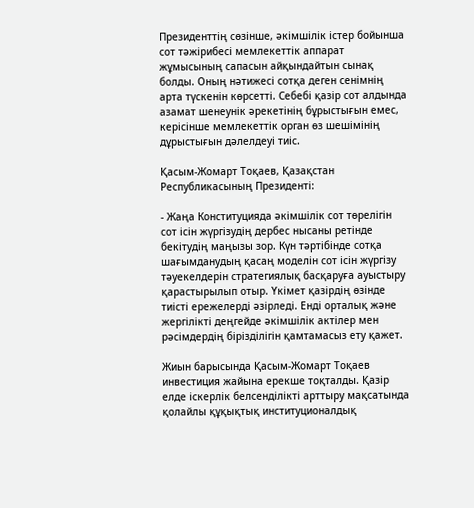Президенттің сөзінше, әкімшілік істер бойынша сот тәжірибесі мемлекеттік аппарат жұмысының сапасын айқындайтын сынақ болды. Оның нәтижесі сотқа деген сенімнің арта түскенін көрсетті. Себебі қазір сот алдында азамат шенеунік әрекетінің бұрыстығын емес, керісінше мемлекеттік орган өз шешімінің дұрыстығын дәлелдеуі тиіс.

Қасым-Жомарт Тоқаев, Қазақстан Республикасының Президенті:

- Жаңа Конституцияда әкімшілік сот төрелігін сот ісін жүргізудің дербес нысаны ретінде бекітудің маңызы зор. Күн тәртібінде сотқа шағымданудың қасаң моделін сот ісін жүргізу тәуекелдерін стратегиялық басқаруға ауыстыру қарастырылып отыр. Үкімет қазірдің өзінде тиісті ережелерді әзірледі. Енді орталық және жергілікті деңгейде әкімшілік актілер мен рәсімдердің бірізділігін қамтамасыз ету қажет.

Жиын барысында Қасым-Жомарт Тоқаев инвестиция жайына ерекше тоқталды. Қазір елде іскерлік белсенділікті арттыру мақсатында қолайлы құқықтық институционалдық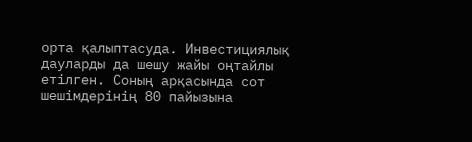орта қалыптасуда. Инвестициялық дауларды да шешу жайы оңтайлы етілген. Соның арқасында сот шешімдерінің 80 пайызына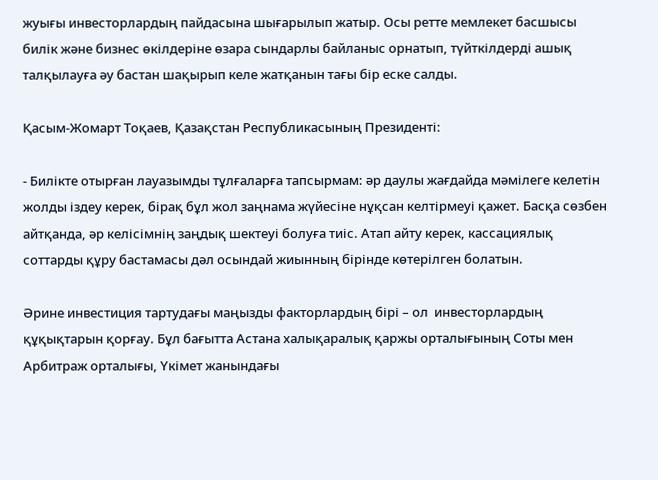жуығы инвесторлардың пайдасына шығарылып жатыр. Осы ретте мемлекет басшысы билік және бизнес өкілдеріне өзара сындарлы байланыс орнатып, түйткілдерді ашық талқылауға әу бастан шақырып келе жатқанын тағы бір еске салды.

Қасым-Жомарт Тоқаев, Қазақстан Республикасының Президенті:

- Билікте отырған лауазымды тұлғаларға тапсырмам: әр даулы жағдайда мәмілеге келетін жолды іздеу керек, бірақ бұл жол заңнама жүйесіне нұқсан келтірмеуі қажет. Басқа сөзбен айтқанда, әр келісімнің заңдық шектеуі болуға тиіс. Атап айту керек, кассациялық соттарды құру бастамасы дәл осындай жиынның бірінде көтерілген болатын.

Әрине инвестиция тартудағы маңызды факторлардың бірі – ол  инвесторлардың құқықтарын қорғау. Бұл бағытта Астана халықаралық қаржы орталығының Соты мен Арбитраж орталығы, Үкімет жанындағы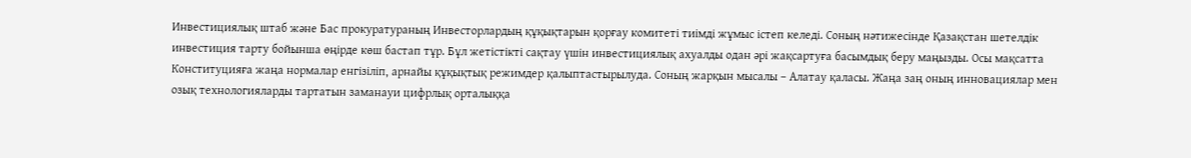Инвестициялық штаб және Бас прокуратураның Инвесторлардың құқықтарын қорғау комитеті тиімді жұмыс істеп келеді. Соның нәтижесінде Қазақстан шетелдік инвестиция тарту бойынша өңірде көш бастап тұр. Бұл жетістікті сақтау үшін инвестициялық ахуалды одан әрі жақсартуға басымдық беру маңызды. Осы мақсатта Конституцияға жаңа нормалар енгізіліп, арнайы құқықтық режимдер қалыптастырылуда. Соның жарқын мысалы – Алатау қаласы. Жаңа заң оның инновациялар мен озық технологияларды тартатын заманауи цифрлық орталыққа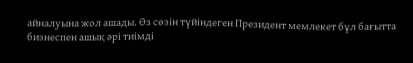айналуына жол ашады. Өз сөзін түйіндеген Президент мемлекет бұл бағытта бизнеспен ашық әрі тиімді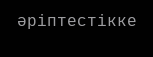әріптестікке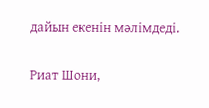дайын екенін мәлімдеді.

Риат Шони,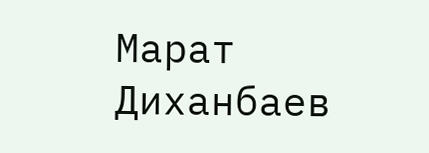Марат Диханбаев